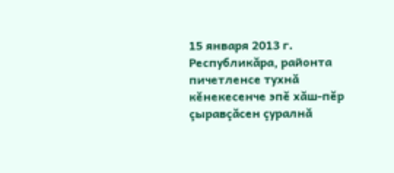15 января 2013 г.
Республикăра, районта пичетленсе тухнă кĕнекесенче эпĕ хăш-пĕр çыравçăсен çуралнă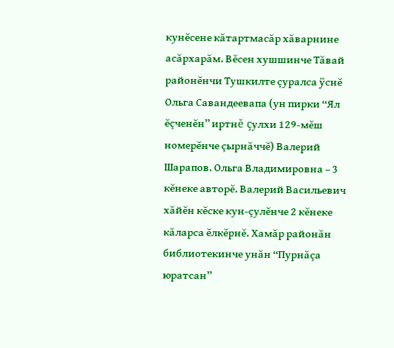кунĕсене кăтартмасăр хăварнине асăрхарăм. Вĕсен хушшинче Тăвай районĕнчи Тушкилте çуралса ÿснĕ Ольга Савандеевапа (ун пирки “Ял ĕçченĕн” иртнĕ çулхи 129-мĕш номерĕнче çырнăччĕ) Валерий Шарапов. Ольга Владимировна – 3 кĕнеке авторĕ. Валерий Васильевич хăйĕн кĕске кун-çулĕнче 2 кĕнеке кăларса ĕлкĕрнĕ. Хамăр районăн библиотекинче унăн “Пурнăçа юратсан”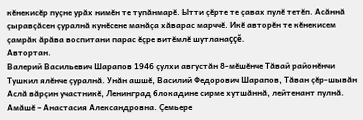кĕнекисĕр пуçне урăх нимĕн те тупăнмарĕ. Ытти çĕрте те çавах пулĕ тетĕп. Асăннă çыравçăсен çуралнă кунĕсене манăçа хăварас марччĕ. Икĕ авторĕн те кĕнекисем çамрăк ăрăва воспитани парас ĕçре витĕмлĕ шутланаççĕ.
Автортан.
Валерий Васильевич Шарапов 1946 çулхи августăн 8-мĕшĕнче Тăвай районĕнчи Тушкил ялĕнче çуралнă. Унăн ашшĕ, Василий Федорович Шарапов, Тăван çĕр-шывăн Аслă вăрçин участникĕ, Ленинград блокадине сирме хутшăннă, лейтенант пулнă. Амăшĕ – Анастасия Александровна. Çемьере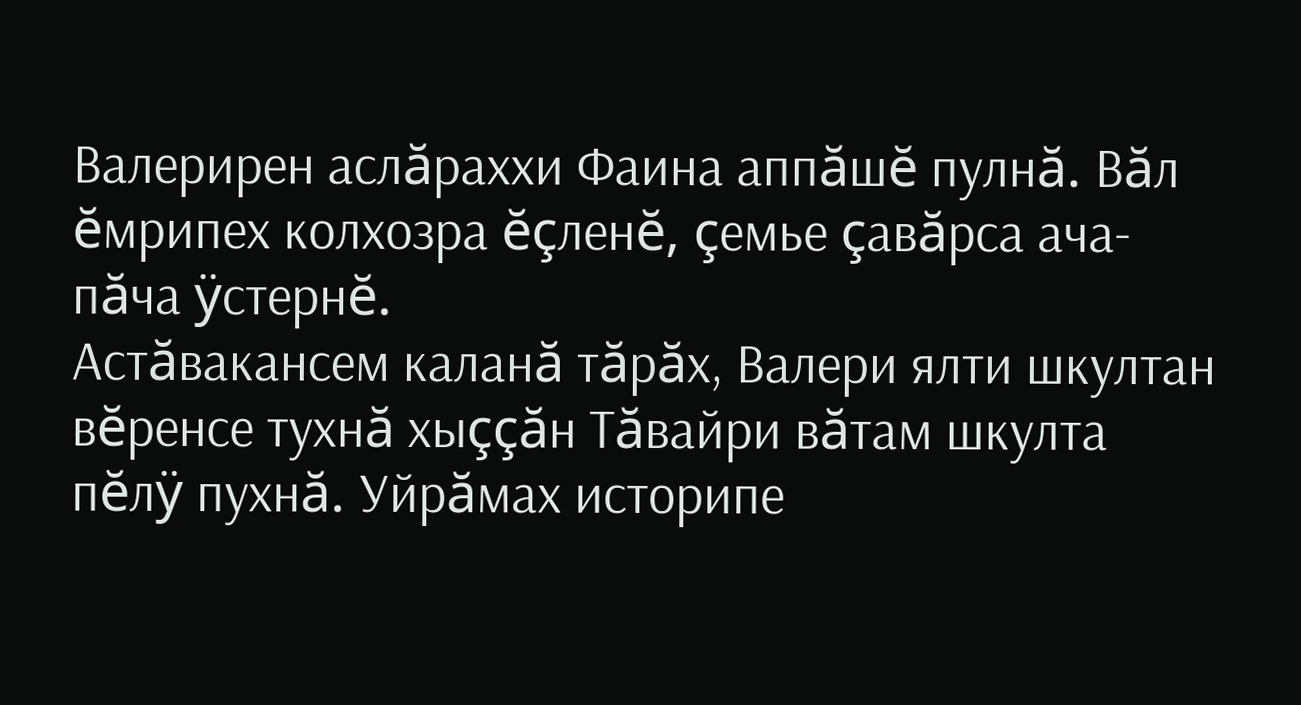Валерирен аслăраххи Фаина аппăшĕ пулнă. Вăл ĕмрипех колхозра ĕçленĕ, çемье çавăрса ача-пăча ÿстернĕ.
Астăвакансем каланă тăрăх, Валери ялти шкултан вĕренсе тухнă хыççăн Тăвайри вăтам шкулта пĕлÿ пухнă. Уйрăмах историпе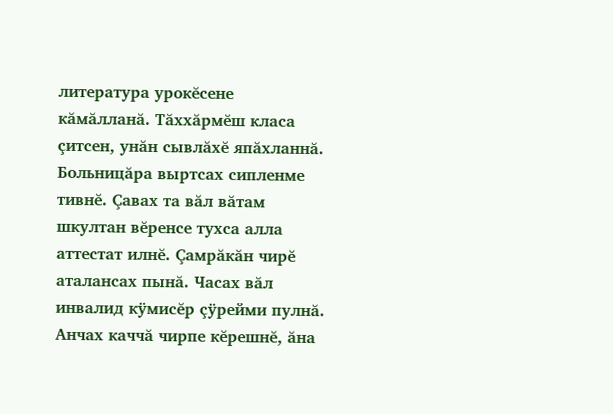литература урокĕсене кăмăлланă. Тăххăрмĕш класа çитсен, унăн сывлăхĕ япăхланнă. Больницăра выртсах сипленме тивнĕ. Çавах та вăл вăтам шкултан вĕренсе тухса алла аттестат илнĕ. Çамрăкăн чирĕ аталансах пынă. Часах вăл инвалид кÿмисĕр çÿрейми пулнă. Анчах каччă чирпе кĕрешнĕ, ăна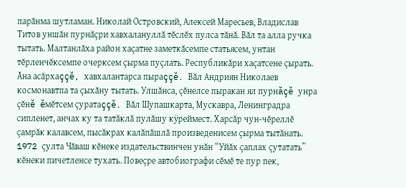парăнма шутламан. Николай Островский, Алексей Маресьев, Владислав Титов уншăн пурнăçри хавхалануллă тĕслĕх пулса тăнă. Вăл та алла ручка тытать. Малтанлăха район хаçатне заметкăсемпе статьясем, унтан тĕрленчĕксемпе очерксем çырма пуçлать. Республикăри хаçатсене çырать. Ăна асăрхаççĕ, хавхалантарса пыраççĕ. Вăл Андриян Николаев космонавтпа та çыхăну тытать. Улшăнса, çĕнелсе пыракан ял пурнăçĕ унра çĕнĕ ĕмĕтсем çуратаççĕ. Вăл Шупашкарта, Мускавра, Ленинградра сипленет, анчах ку та татăклă пулăшу кÿреймест. Харсăр чун-чĕреллĕ çамрăк калавсем, пысăкрах калăпăшлă произведенисем çырма тытăнать. 1972 çулта Чăваш кĕнеке издательствинчен унăн “Уйăх çаплах çутатать” кĕнеки пичетленсе тухать. Повеçре автобиографи сĕмĕ те пур пек,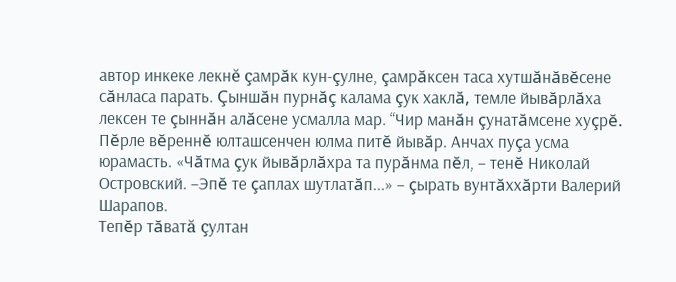автор инкеке лекнĕ çамрăк кун-çулне, çамрăксен таса хутшăнăвĕсене сăнласа парать. Çыншăн пурнăç калама çук хаклă, темле йывăрлăха лексен те çыннăн алăсене усмалла мар. “Чир манăн çунатăмсене хуçрĕ. Пĕрле вĕреннĕ юлташсенчен юлма питĕ йывăр. Анчах пуçа усма юрамасть. «Чăтма çук йывăрлăхра та пурăнма пĕл, – тенĕ Николай Островский. –Эпĕ те çаплах шутлатăп...» – çырать вунтăххăрти Валерий Шарапов.
Тепĕр тăватă çултан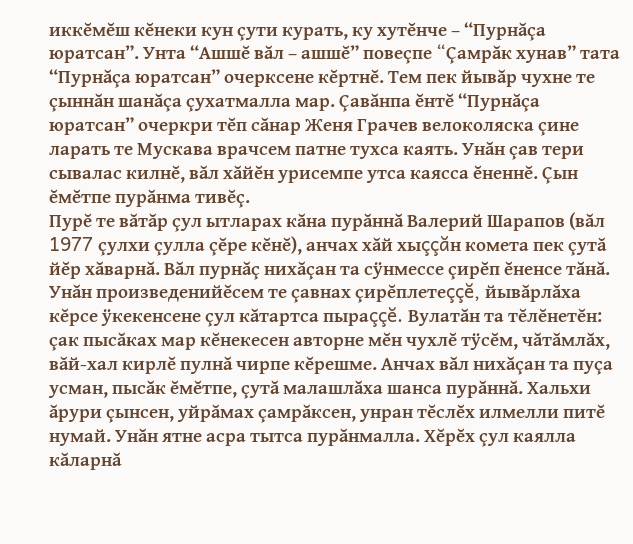иккĕмĕш кĕнеки кун çути курать, ку хутĕнче – “Пурнăçа юратсан”. Унта “Ашшĕ вăл – ашшĕ” повеçпе “Çамрăк хунав” тата “Пурнăçа юратсан” очерксене кĕртнĕ. Тем пек йывăр чухне те çыннăн шанăçа çухатмалла мар. Çавăнпа ĕнтĕ “Пурнăçа юратсан” очеркри тĕп сăнар Женя Грачев велоколяска çине ларать те Мускава врачсем патне тухса каять. Унăн çав тери сывалас килнĕ, вăл хăйĕн урисемпе утса каясса ĕненнĕ. Çын ĕмĕтпе пурăнма тивĕç.
Пурĕ те вăтăр çул ытларах кăна пурăннă Валерий Шарапов (вăл 1977 çулхи çулла çĕре кĕнĕ), анчах хăй хыççăн комета пек çутă йĕр хăварнă. Вăл пурнăç нихăçан та сÿнмессе çирĕп ĕненсе тăнă. Унăн произведенийĕсем те çавнах çирĕплетеççĕ, йывăрлăха кĕрсе ÿкекенсене çул кăтартса пыраççĕ. Вулатăн та тĕлĕнетĕн: çак пысăках мар кĕнекесен авторне мĕн чухлĕ тÿсĕм, чăтăмлăх, вăй-хал кирлĕ пулнă чирпе кĕрешме. Анчах вăл нихăçан та пуçа усман, пысăк ĕмĕтпе, çутă малашлăха шанса пурăннă. Хальхи ăрури çынсен, уйрăмах çамрăксен, унран тĕслĕх илмелли питĕ нумай. Унăн ятне асра тытса пурăнмалла. Хĕрĕх çул каялла кăларнă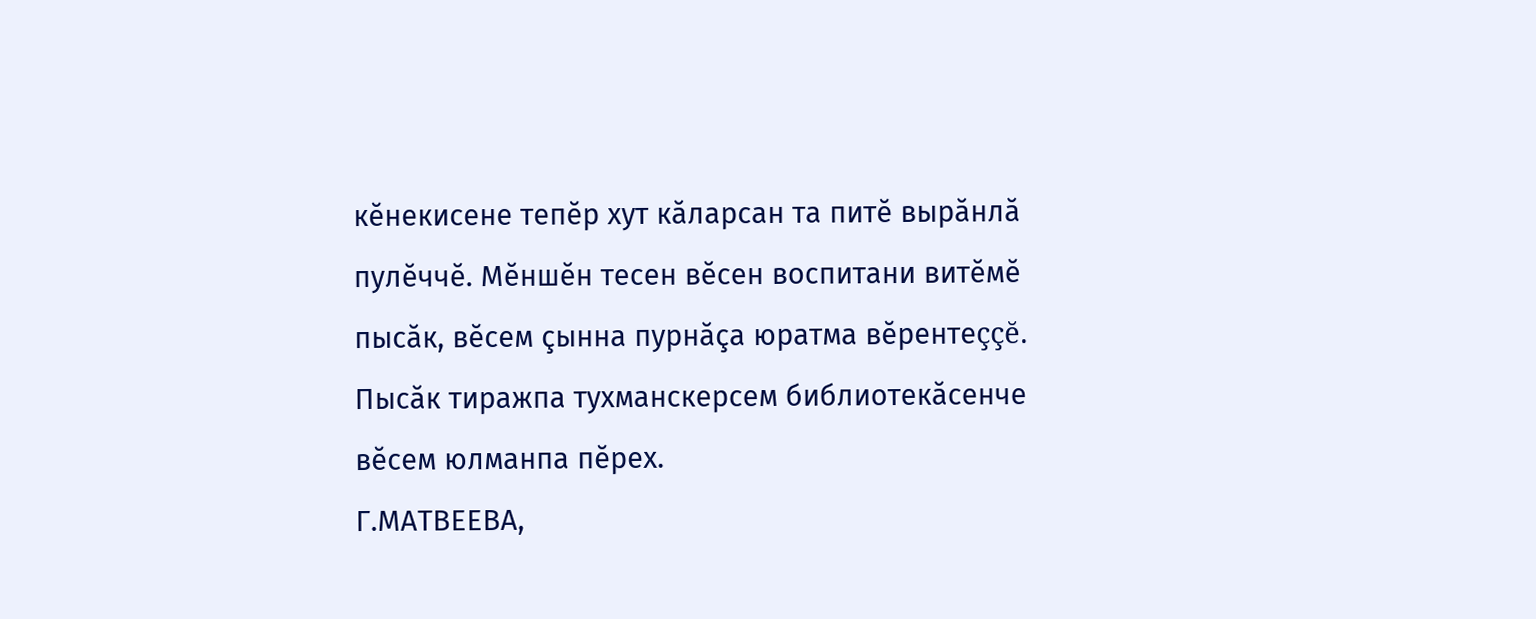кĕнекисене тепĕр хут кăларсан та питĕ вырăнлă пулĕччĕ. Мĕншĕн тесен вĕсен воспитани витĕмĕ пысăк, вĕсем çынна пурнăçа юратма вĕрентеççĕ. Пысăк тиражпа тухманскерсем библиотекăсенче вĕсем юлманпа пĕрех.
Г.МАТВЕЕВА,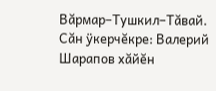Вăрмар–Тушкил–Тăвай.
Сăн ÿкерчĕкре: Валерий Шарапов хăйĕн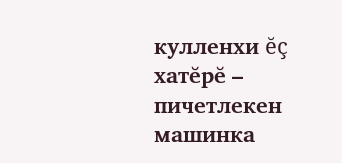кулленхи ĕç хатĕрĕ – пичетлекен машинка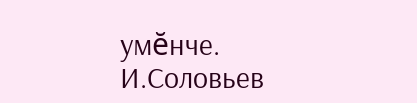умĕнче.
И.Соловьев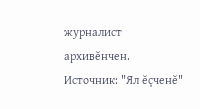журналист архивĕнчен.
Источник: "Ял ĕçченĕ"